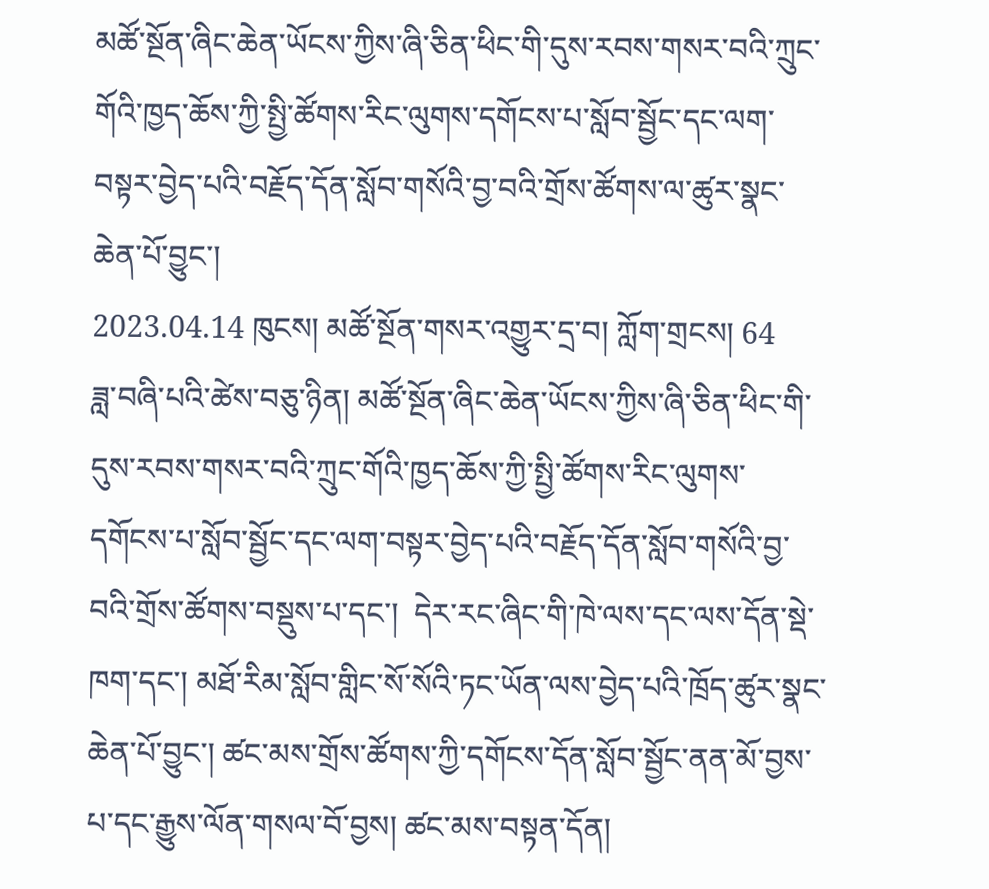མཚོ་སྔོན་ཞིང་ཆེན་ཡོངས་ཀྱིས་ཞི་ཅིན་ཕིང་གི་དུས་རབས་གསར་བའི་ཀྲུང་གོའི་ཁྱད་ཆོས་ཀྱི་སྤྱི་ཚོགས་རིང་ལུགས་དགོངས་པ་སློབ་སྦྱོང་དང་ལག་བསྟར་བྱེད་པའི་བརྗོད་དོན་སློབ་གསོའི་བྱ་བའི་གྲོས་ཚོགས་ལ་ཚུར་སྣང་ཆེན་པོ་བྱུང་།
2023.04.14 ཁུངས། མཚོ་སྔོན་གསར་འགྱུར་དྲ་བ། ཀློག་གྲངས། 64
ཟླ་བཞི་པའི་ཚེས་བཅུ་ཉིན། མཚོ་སྔོན་ཞིང་ཆེན་ཡོངས་ཀྱིས་ཞི་ཅིན་ཕིང་གི་དུས་རབས་གསར་བའི་ཀྲུང་གོའི་ཁྱད་ཆོས་ཀྱི་སྤྱི་ཚོགས་རིང་ལུགས་དགོངས་པ་སློབ་སྦྱོང་དང་ལག་བསྟར་བྱེད་པའི་བརྗོད་དོན་སློབ་གསོའི་བྱ་བའི་གྲོས་ཚོགས་བསྡུས་པ་དང་།  དེར་རང་ཞིང་གི་ཁེ་ལས་དང་ལས་དོན་སྡེ་ཁག་དང་། མཐོ་རིམ་སློབ་གླིང་སོ་སོའི་ཏང་ཡོན་ལས་བྱེད་པའི་ཁྲོད་ཚུར་སྣང་ཆེན་པོ་བྱུང་། ཚང་མས་གྲོས་ཚོགས་ཀྱི་དགོངས་དོན་སློབ་སྦྱོང་ནན་མོ་བྱས་པ་དང་རྒྱུས་ལོན་གསལ་བོ་བྱས། ཚང་མས་བསྟན་དོན།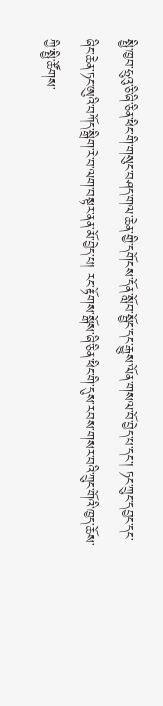སྤྱི་ཁྱབ་ཧྲུའུ་ཅི་ཞི་ཅིན་ཕིང་གི་གསུང་བཤད་གལ་ཆེན་གྱི་དགོངས་དོན་སློབ་སྦྱོང་དང་རྒྱུས་ལོན་གསལ་བོ་བྱེད་པ་དང་། ཏང་ཀྲུང་དབྱང་དང་ཞིང་ཆེན་ཏང་ཨུའི་བཀོད་སྒྲིག་རེ་བ་ལག་བསྟར་ནན་མོ་བྱེད་པ། རང་རྟོགས་སྒོས་ཞི་ཅིན་ཕིང་གི་དུས་རབས་གསར་བའི་ཀྲུང་གོའི་ཁྱད་ཆོས་ཀྱི་སྤྱི་ཚོགས་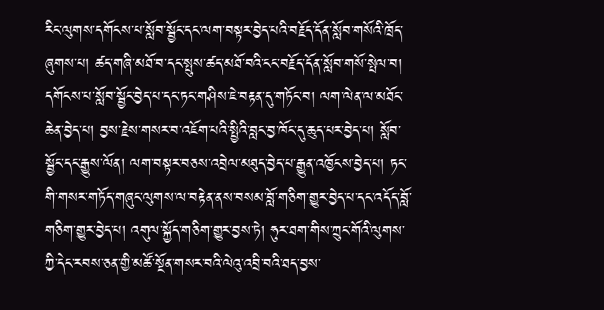རིང་ལུགས་དགོངས་པ་སློབ་སྦྱོང་དང་ལག་བསྟར་བྱེད་པའི་བརྗོད་དོན་སློབ་གསོའི་ཁྲོད་ཞུགས་པ། ཚད་གཞི་མཐོ་བ་དང་སྤུས་ཚད་མཐོ་བའི་ངང་བརྗོད་དོན་སློབ་གསོ་སྤེལ་བ། དགོངས་པ་སློབ་སྦྱོང་བྱེད་པ་དང་ཏང་གཤིས་ཇེ་བརྟན་དུ་གཏོང་བ། ལག་ལེན་ལ་མཐོང་ཆེན་བྱེད་པ། བྱས་རྗེས་གསར་བ་འཇོག་པའི་སྤྱིའི་བླང་བྱ་ཁོང་དུ་ཆུད་པར་བྱེད་པ། སློབ་སྦྱོང་དང་རྒྱུས་ལོན། ལག་བསྟར་བཅས་འབྲེལ་མཐུད་བྱེད་པ་རྒྱུན་འཁྱོངས་བྱེད་པ། ཏང་གི་གསར་གཏོད་གཞུང་ལུགས་ལ་བརྟེན་ནས་བསམ་བློ་གཅིག་གྱུར་བྱེད་པ་དང་འདོད་བློ་གཅིག་གྱུར་བྱེད་པ། འགུལ་སྐྱོད་གཅིག་གྱུར་བྱས་ཏེ། ཧུར་ཐག་གིས་ཀྲུང་གོའི་ལུགས་ཀྱི་དེང་རབས་ཅན་གྱི་མཚོ་སྔོན་གསར་བའི་ལེའུ་འབྲི་བའི་ཐད་བྱས་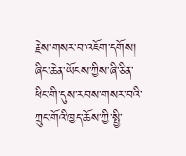རྗེས་གསར་བ་འཇོག་དགོས།
ཞིང་ཆེན་ཡོངས་ཀྱིས་ཞི་ཅིན་ཕིང་གི་དུས་རབས་གསར་བའི་ཀྲུང་གོའི་ཁྱད་ཆོས་ཀྱི་སྤྱི་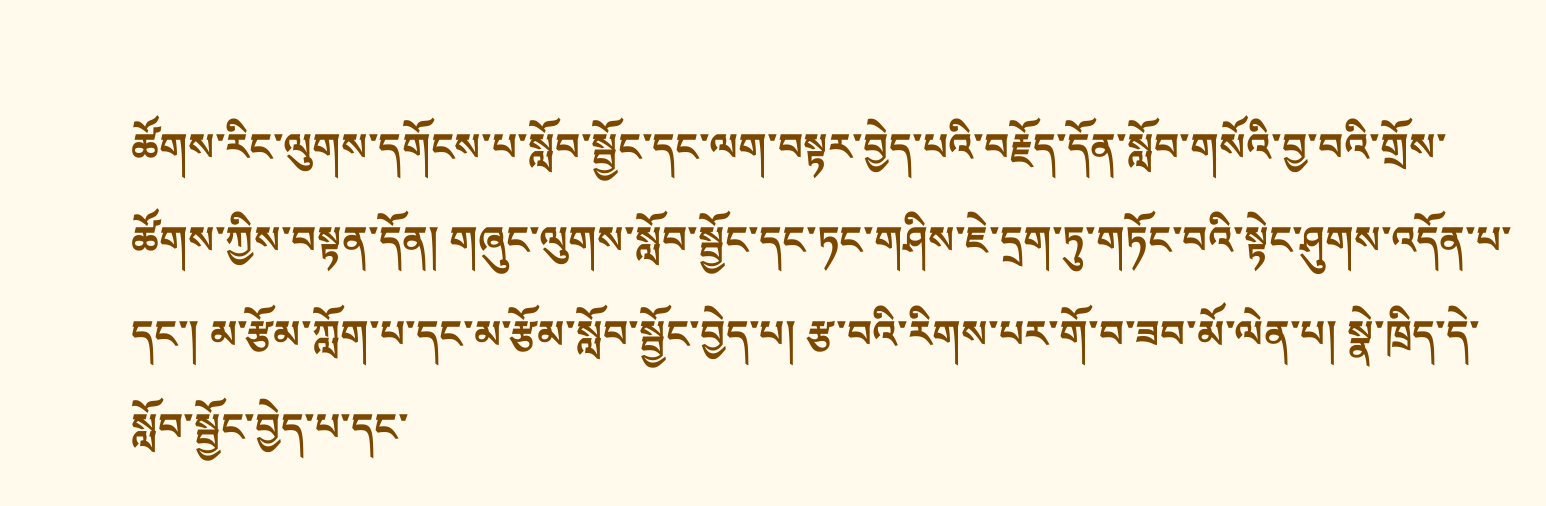ཚོགས་རིང་ལུགས་དགོངས་པ་སློབ་སྦྱོང་དང་ལག་བསྟར་བྱེད་པའི་བརྗོད་དོན་སློབ་གསོའི་བྱ་བའི་གྲོས་ཚོགས་ཀྱིས་བསྟན་དོན། གཞུང་ལུགས་སློབ་སྦྱོང་དང་ཏང་གཤིས་ཇེ་དྲག་ཏུ་གཏོང་བའི་སྟེང་ཤུགས་འདོན་པ་དང་། མ་རྩོམ་ཀློག་པ་དང་མ་རྩོམ་སློབ་སྦྱོང་བྱེད་པ། རྩ་བའི་རིགས་པར་གོ་བ་ཟབ་མོ་ལེན་པ། སྣེ་ཁྲིད་དེ་སློབ་སྦྱོང་བྱེད་པ་དང་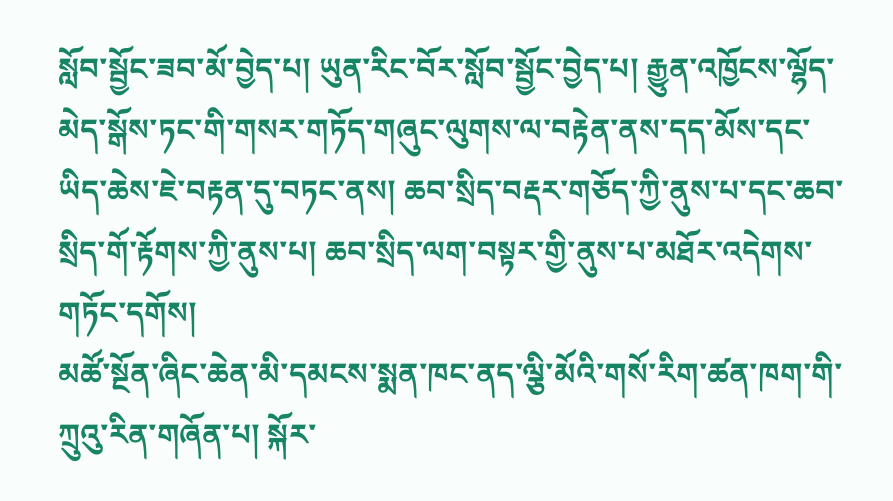སློབ་སྦྱོང་ཟབ་མོ་བྱེད་པ། ཡུན་རིང་བོར་སློབ་སྦྱོང་བྱེད་པ། རྒྱུན་འཁྱོངས་ལྷོད་མེད་སྒོས་ཏང་གི་གསར་གཏོད་གཞུང་ལུགས་ལ་བརྟེན་ནས་དད་མོས་དང་ཡིད་ཆེས་ཇེ་བརྟན་དུ་བཏང་ནས། ཆབ་སྲིད་བརྡར་གཅོད་ཀྱི་ནུས་པ་དང་ཆབ་སྲིད་གོ་རྟོགས་ཀྱི་ནུས་པ། ཆབ་སྲིད་ལག་བསྟར་གྱི་ནུས་པ་མཐོར་འདེགས་གཏོང་དགོས།
མཚོ་སྔོན་ཞིང་ཆེན་མི་དམངས་སྨན་ཁང་ནད་ལྕི་མོའི་གསོ་རིག་ཚན་ཁག་གི་ཀྲུའུ་རིན་གཞོན་པ། སྐོར་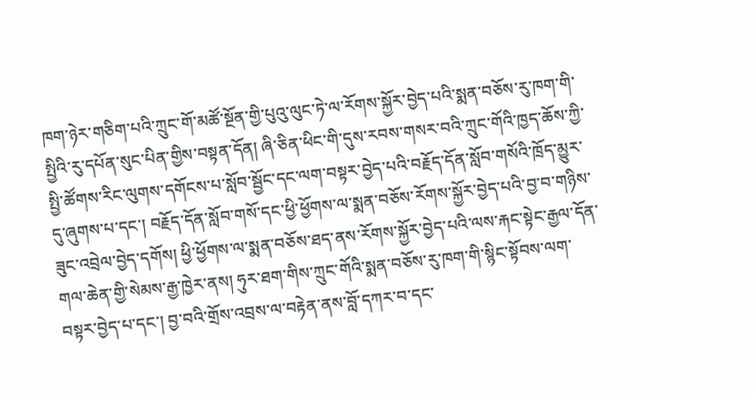ཁག་ཉེར་གཅིག་པའི་ཀྲུང་གོ་མཚོ་སྔོན་གྱི་པུའུ་ལུང་ཏེ་ལ་རོགས་སྐྱོར་བྱེད་པའི་སྨན་བཅོས་རུ་ཁག་གི་སྤྱིའི་རུ་དཔོན་སུང་པིན་གྱིས་བསྟན་དོན། ཞི་ཅིན་ཕིང་གི་དུས་རབས་གསར་བའི་ཀྲུང་གོའི་ཁྱད་ཆོས་ཀྱི་སྤྱི་ཚོགས་རིང་ལུགས་དགོངས་པ་སློབ་སྦྱོང་དང་ལག་བསྟར་བྱེད་པའི་བརྗོད་དོན་སློབ་གསོའི་ཁྲོད་མྱུར་དུ་ཞུགས་པ་དང་། བརྗོད་དོན་སློབ་གསོ་དང་ཕྱི་ཕྱོགས་ལ་སྨན་བཅོས་རོགས་སྐྱོར་བྱེད་པའི་བྱ་བ་གཉིས་ཟུང་འབྲེལ་བྱེད་དགོས། ཕྱི་ཕྱོགས་ལ་སྨན་བཅོས་ཐད་ནས་རོགས་སྐྱོར་བྱེད་པའི་ལས་རྐང་སྟེང་རྒྱལ་དོན་གལ་ཆེན་གྱི་སེམས་རྒྱ་ཁྱེར་ནས། ཧུར་ཐག་གིས་ཀྲུང་གོའི་སྨན་བཅོས་རུ་ཁག་གི་སྙིང་སྟོབས་ལག་བསྟར་བྱེད་པ་དང་། བྱ་བའི་གྲོས་འབྲས་ལ་བརྟེན་ནས་བློ་དཀར་བ་དང་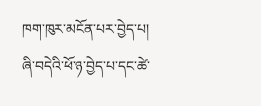ཁག་ཁུར་མངོན་པར་བྱེད་པ། ཞི་བདེའི་ཕོ་ཉ་བྱེད་པ་དང་ཚེ་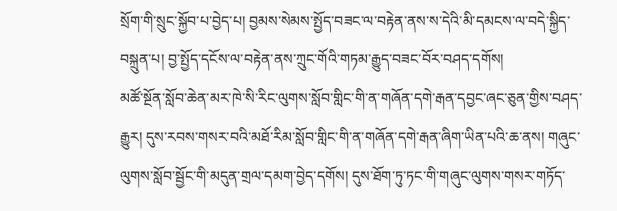སྲོག་གི་སྲུང་སྐྱོབ་པ་བྱེད་པ། བྱམས་སེམས་སྤྱོད་བཟང་ལ་བརྟེན་ནས་ས་དེའི་མི་དམངས་ལ་བདེ་སྐྱིད་བསྐྲུན་པ། བྱ་སྤྱོད་དངོས་ལ་བརྟེན་ནས་ཀྲུང་གོའི་གཏམ་རྒྱུད་བཟང་བོར་བཤད་དགོས།
མཚོ་སྔོན་སློབ་ཆེན་མར་ཁེ་སི་རིང་ལུགས་སློབ་གླིང་གི་ན་གཞོན་དགེ་རྒན་དབྱང་ཞང་ཅུན་གྱིས་བཤད་རྒྱུར། དུས་རབས་གསར་བའི་མཐོ་རིམ་སློབ་གླིང་གི་ན་གཞོན་དགེ་རྒན་ཞིག་ཡིན་པའི་ཆ་ནས། གཞུང་ལུགས་སློབ་སྦྱོང་གི་མདུན་གྲལ་དམག་བྱེད་དགོས། དུས་ཐོག་ཏུ་ཏང་གི་གཞུང་ལུགས་གསར་གཏོད་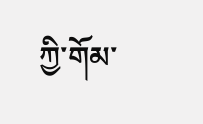ཀྱི་གོམ་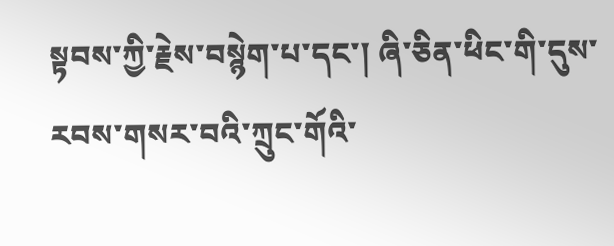སྟབས་ཀྱི་རྗེས་བསྙེག་པ་དང་། ཞི་ཅིན་ཕིང་གི་དུས་རབས་གསར་བའི་ཀྲུང་གོའི་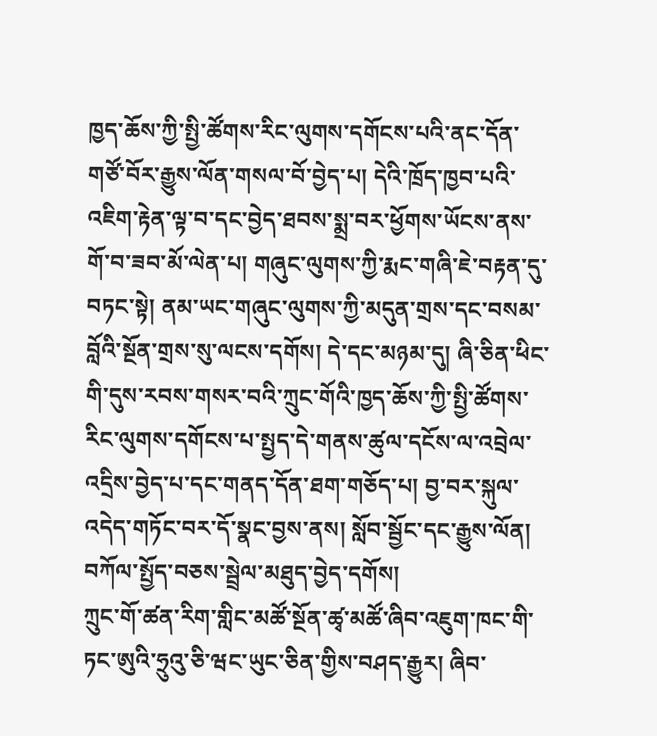ཁྱད་ཆོས་ཀྱི་སྤྱི་ཚོགས་རིང་ལུགས་དགོངས་པའི་ནང་དོན་གཙོ་བོར་རྒྱུས་ལོན་གསལ་བོ་བྱེད་པ། དེའི་ཁྲོད་ཁྱབ་པའི་འཇིག་རྟེན་ལྟ་བ་དང་བྱེད་ཐབས་སྨྲ་བར་ཕྱོགས་ཡོངས་ནས་གོ་བ་ཟབ་མོ་ལེན་པ། གཞུང་ལུགས་ཀྱི་རྨང་གཞི་ཇེ་བརྟན་དུ་བཏང་སྟེ། ནམ་ཡང་གཞུང་ལུགས་ཀྱི་མདུན་གྲས་དང་བསམ་བློའི་སྔོན་གྲས་སུ་ལངས་དགོས། དེ་དང་མཉམ་དུ། ཞི་ཅིན་ཕིང་གི་དུས་རབས་གསར་བའི་ཀྲུང་གོའི་ཁྱད་ཆོས་ཀྱི་སྤྱི་ཚོགས་རིང་ལུགས་དགོངས་པ་སྤྱད་དེ་གནས་ཚུལ་དངོས་ལ་འབྲེལ་འདྲིས་བྱེད་པ་དང་གནད་དོན་ཐག་གཅོད་པ། བྱ་བར་སྐུལ་འདེད་གཏོང་བར་དོ་སྣང་བྱས་ནས། སློབ་སྦྱོང་དང་རྒྱུས་ལོན། བཀོལ་སྤྱོད་བཅས་སྦྲེལ་མཐུད་བྱེད་དགོས།
ཀྲུང་གོ་ཚན་རིག་གླིང་མཚོ་སྔོན་ཚྭ་མཚོ་ཞིབ་འཇུག་ཁང་གི་ཏང་ཨུའི་ཧྲུའུ་ཅི་ཝང་ཡུང་ཅིན་གྱིས་བཤད་རྒྱུར། ཞིབ་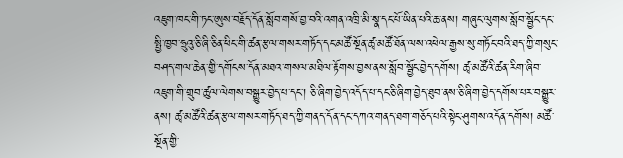འཇུག་ཁང་གི་ཏང་ཨུས་བརྗོད་དོན་སློབ་གསོ་བྱ་བའི་འགན་འཁྲི་མི་སྣ་དང་པོ་ཡིན་པའི་ཆ་ནས། གཞུང་ལུགས་སློབ་སྦྱོང་དང་སྤྱི་ཁྱབ་ཧྲུའུ་ཅི་ཞི་ཅིན་ཕིང་གི་ཚན་རྩལ་གསར་གཏོད་དང་མཚོ་སྔོན་ཚྭ་མཚོ་ཐོན་ལས་འཕེལ་རྒྱས་སུ་གཏོང་བའི་ཐད་ཀྱི་གསུང་བཤད་གལ་ཆེན་གྱི་དགོངས་དོན་མཐའ་གསལ་མཐིལ་རྟོགས་བྱས་ནས་སློབ་སྦྱོང་བྱེད་དགོས། ཚྭ་མཚོའི་ཚན་རིག་ཞིབ་འཇུག་གི་གྲུབ་ཚུལ་ལེགས་བསྒྱུར་བྱེད་པ་དང་། ཅི་ཞིག་བྱེད་འདོད་པ་དང་ཅི་ཞིག་བྱེད་ཐུབ་ནས་ཅི་ཞིག་བྱེད་དགོས་པར་བསྒྱུར་ནས། ཚྭ་མཚོའི་ཚན་རྩལ་གསར་གཏོད་ཐད་ཀྱི་གནད་དོན་དང་དཀའ་གནད་ཐག་གཅོད་པའི་སྟེང་ཤུགས་འདོན་དགོས། མཚོ་སྔོན་གྱི་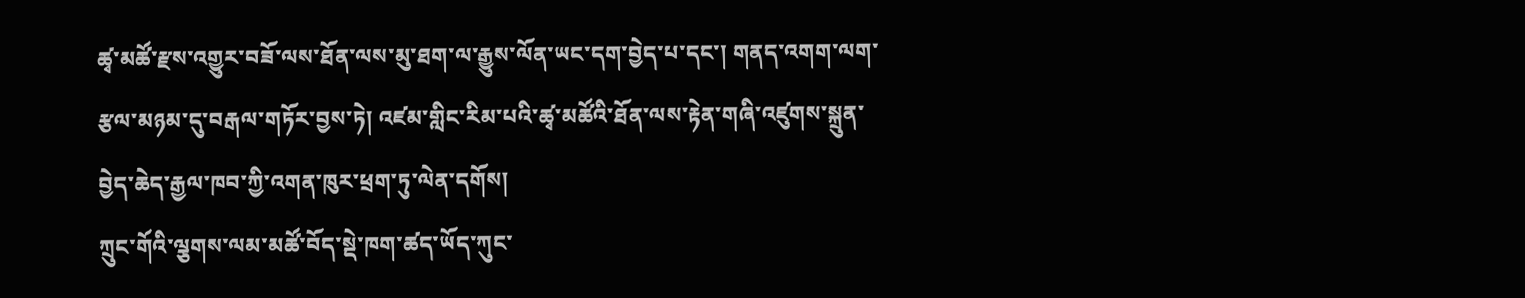ཚྭ་མཚོ་རྫས་འགྱུར་བཟོ་ལས་ཐོན་ལས་མུ་ཐག་ལ་རྒྱུས་ལོན་ཡང་དག་བྱེད་པ་དང་། གནད་འགག་ལག་རྩལ་མཉམ་དུ་བརྒལ་གཏོར་བྱས་ཏེ། འཛམ་གླིང་རིམ་པའི་ཚྭ་མཚོའི་ཐོན་ལས་རྟེན་གཞི་འཛུགས་སྐྲུན་བྱེད་ཆེད་རྒྱལ་ཁབ་ཀྱི་འགན་ཁུར་ཕྲག་ཏུ་ལེན་དགོས།
ཀྲུང་གོའི་ལྕགས་ལམ་མཚོ་བོད་སྡེ་ཁག་ཚད་ཡོད་ཀུང་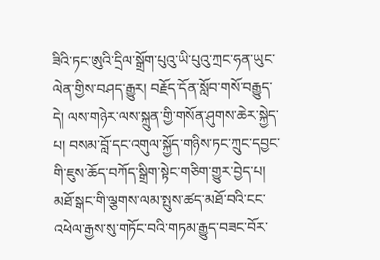ཟིའི་ཏང་ཨུའི་དྲིལ་སྒྲོག་པུའུ་ཡི་པུའུ་ཀྲང་ཧན་ཡུང་ལེན་གྱིས་བཤད་རྒྱུར། བརྗོད་དོན་སློབ་གསོ་བརྒྱུད་དེ། ལས་གཉེར་ལས་སྐྲུན་གྱི་གསོན་ཤུགས་ཆེར་སྐྱེད་པ། བསམ་བློ་དང་འགུལ་སྐྱོད་གཉིས་ཏང་ཀྲུང་དབྱང་གི་ཇུས་ཆོད་བཀོད་སྒྲིག་སྟེང་གཅིག་གྱུར་བྱེད་པ། མཐོ་སྒང་གི་ལྕགས་ལམ་སྤུས་ཚད་མཐོ་བའི་ངང་འཕེལ་རྒྱས་སུ་གཏོང་བའི་གཏམ་རྒྱུད་བཟང་བོར་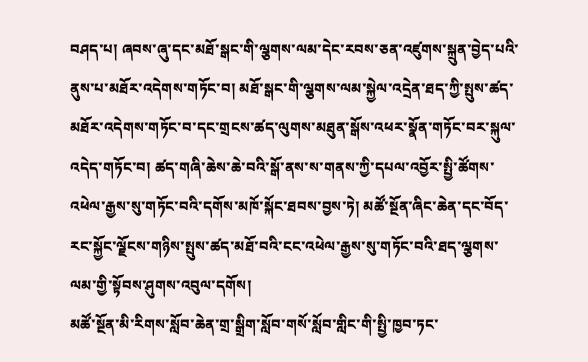བཤད་པ། ཞབས་ཞུ་དང་མཐོ་སྒང་གི་ལྕགས་ལམ་དེང་རབས་ཅན་འཛུགས་སྐྲུན་བྱེད་པའི་ནུས་པ་མཐོར་འདེགས་གཏོང་བ། མཐོ་སྒང་གི་ལྕགས་ལམ་སྐྱེལ་འདྲེན་ཐད་ཀྱི་སྤུས་ཚད་མཐོར་འདེགས་གཏོང་བ་དང་གྲངས་ཚད་ལུགས་མཐུན་སྒོས་འཕར་སྣོན་གཏོང་བར་སྐུལ་འདེད་གཏོང་བ། ཚད་གཞི་ཆེས་ཆེ་བའི་སྒོ་ནས་ས་གནས་ཀྱི་དཔལ་འབྱོར་སྤྱི་ཚོགས་འཕེལ་རྒྱས་སུ་གཏོང་བའི་དགོས་མཁོ་སྐོང་ཐབས་བྱས་ཏེ། མཚོ་སྔོན་ཞིང་ཆེན་དང་བོད་རང་སྐྱོང་ལྗོངས་གཉིས་སྤུས་ཚད་མཐོ་བའི་ངང་འཕེལ་རྒྱས་སུ་གཏོང་བའི་ཐད་ལྕགས་ལམ་གྱི་སྟོབས་ཤུགས་འབུལ་དགོས།
མཚོ་སྔོན་མི་རིགས་སློབ་ཆེན་གྲ་སྒྲིག་སློབ་གསོ་སློབ་གླིང་གི་སྤྱི་ཁྱབ་ཏང་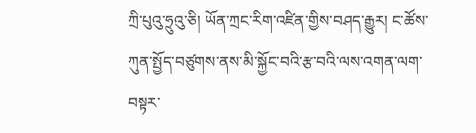ཀྲི་པུའུ་ཧྲུའུ་ཅི། ཡོན་ཀྲང་རིག་འཛིན་གྱིས་བཤད་རྒྱུར། ང་ཚོས་ཀུན་སྤྱོད་བཙུགས་ནས་མི་སྐྱོང་བའི་རྩ་བའི་ལས་འགན་ལག་བསྟར་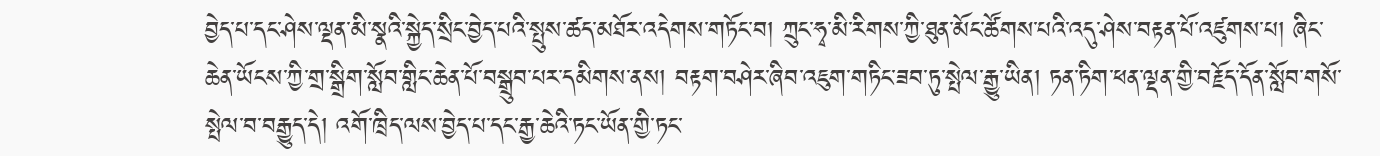བྱེད་པ་དང་ཤེས་ལྡན་མི་སྣའི་སྐྱེད་སྲིང་བྱེད་པའི་སྤུས་ཚད་མཐོར་འདེགས་གཏོང་བ། ཀྲུང་ཧྭ་མི་རིགས་ཀྱི་ཐུན་མོང་ཚོགས་པའི་འདུ་ཤེས་བརྟན་པོ་འཛུགས་པ། ཞིང་ཆེན་ཡོངས་ཀྱི་གྲ་སྒྲིག་སློབ་གླིང་ཆེན་པོ་བསྒྲུབ་པར་དམིགས་ནས། བརྟག་བཤེར་ཞིབ་འཇུག་གཏིང་ཟབ་ཏུ་སྤེལ་རྒྱུ་ཡིན། ཏན་ཏིག་ཕན་ལྡན་གྱི་བརྗོད་དོན་སློབ་གསོ་སྤེལ་བ་བརྒྱུད་དེ། འགོ་ཁྲིད་ལས་བྱེད་པ་དང་རྒྱ་ཆེའི་ཏང་ཡོན་གྱི་ཏང་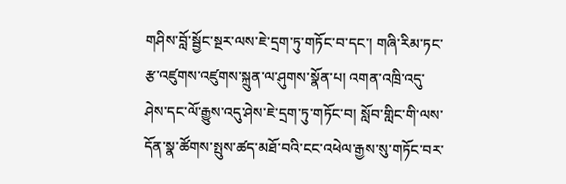གཤིས་བློ་སྦྱོང་སྔར་ལས་ཇེ་དྲག་ཏུ་གཏོང་བ་དང་། གཞི་རིམ་ཏང་རྩ་འཛུགས་འཛུགས་སྐྲུན་ལ་ཤུགས་སྣོན་པ། འགན་འཁྲི་འདུ་ཤེས་དང་ལོ་རྒྱུས་འདུ་ཤེས་ཇེ་དྲག་ཏུ་གཏོང་བ། སློབ་གླིང་གི་ལས་དོན་སྣ་ཚོགས་སྤུས་ཚད་མཐོ་བའི་ངང་འཕེལ་རྒྱས་སུ་གཏོང་བར་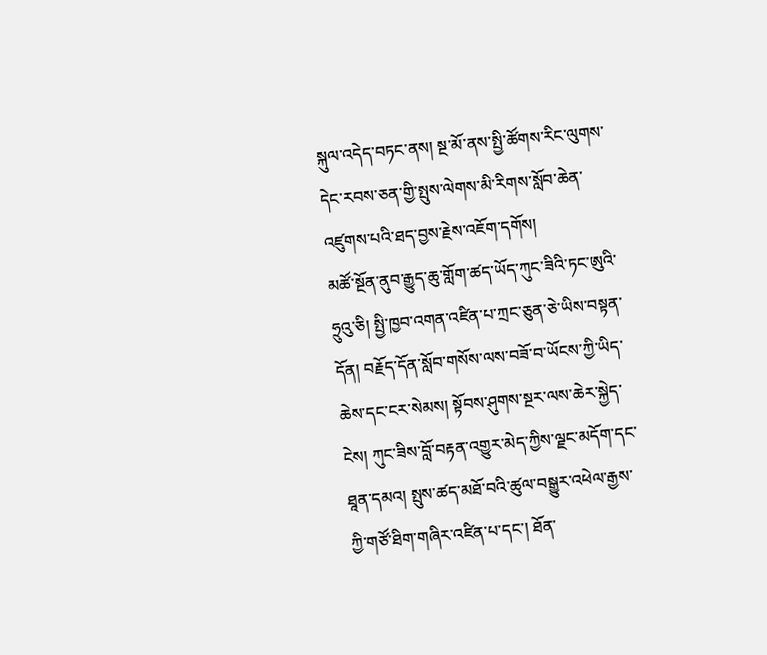སྐུལ་འདེད་བཏང་ནས། སྔ་མོ་ནས་སྤྱི་ཚོགས་རིང་ལུགས་དེང་རབས་ཅན་གྱི་སྤུས་ལེགས་མི་རིགས་སློབ་ཆེན་འཛུགས་པའི་ཐད་བྱས་རྗེས་འཇོག་དགོས།
མཚོ་སྔོན་ནུབ་རྒྱུད་ཆུ་གློག་ཚད་ཡོད་ཀུང་ཟིའི་ཏང་ཨུའི་ཧྲུའུ་ཅི། སྤྱི་ཁྱབ་འགན་འཛིན་པ་ཀྲང་ཅུན་ཅེ་ཡིས་བསྟན་དོན། བརྗོད་དོན་སློབ་གསོས་ལས་བཟོ་བ་ཡོངས་ཀྱི་ཡིད་ཆེས་དང་ངར་སེམས། སྟོབས་ཤུགས་སྔར་ལས་ཆེར་སྐྱེད་ངེས། ཀུང་ཟིས་བློ་བརྟན་འགྱུར་མེད་ཀྱིས་ལྗང་མདོག་དང་ཐཱན་དམའ། སྤུས་ཚད་མཐོ་བའི་ཚུལ་བསྒྱུར་འཕེལ་རྒྱས་ཀྱི་གཙོ་ཐིག་གཞིར་འཛིན་པ་དང་། ཐོན་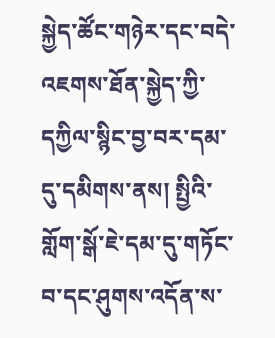སྐྱེད་ཚོང་གཉེར་དང་བདེ་འཇགས་ཐོན་སྐྱེད་ཀྱི་དཀྱིལ་སྙིང་བྱ་བར་དམ་དུ་དམིགས་ནས། སྤྱིའི་གློག་སྒོ་ཇེ་དམ་དུ་གཏོང་བ་དང་ཤུགས་འདོན་ས་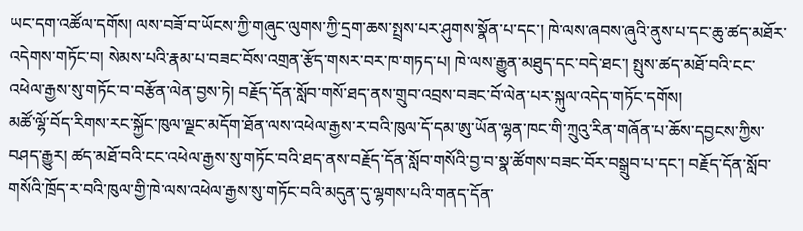ཡང་དག་འཚོལ་དགོས། ལས་བཟོ་བ་ཡོངས་ཀྱི་གཞུང་ལུགས་ཀྱི་དྲག་ཆས་སྤྲས་པར་ཤུགས་སྣོན་པ་དང་། ཁེ་ལས་ཞབས་ཞུའི་ནུས་པ་དང་ཆུ་ཚད་མཐོར་འདེགས་གཏོང་བ། སེམས་པའི་རྣམ་པ་བཟང་བོས་འགྲན་རྩོད་གསར་བར་ཁ་གཏད་པ། ཁེ་ལས་རྒྱུན་མཐུད་དང་བདེ་ཐང་། སྤུས་ཚད་མཐོ་བའི་ངང་འཕེལ་རྒྱས་སུ་གཏོང་བ་བརྩོན་ལེན་བྱས་ཏེ། བརྗོད་དོན་སློབ་གསོ་ཐད་ནས་གྲུབ་འབྲས་བཟང་བོ་ལེན་པར་སྐུལ་འདེད་གཏོང་དགོས།
མཚོ་ལྷོ་བོད་རིགས་རང་སྐྱོང་ཁུལ་ལྗང་མདོག་ཐོན་ལས་འཕེལ་རྒྱས་ར་བའི་ཁུལ་དོ་དམ་ཨུ་ཡོན་ལྷན་ཁང་གི་ཀྲུའུ་རིན་གཞོན་པ་ཆོས་དབྱངས་ཀྱིས་བཤད་རྒྱུར། ཚད་མཐོ་བའི་ངང་འཕེལ་རྒྱས་སུ་གཏོང་བའི་ཐད་ནས་བརྗོད་དོན་སློབ་གསོའི་བྱ་བ་སྣ་ཚོགས་བཟང་བོར་བསྒྲུབ་པ་དང་། བརྗོད་དོན་སློབ་གསོའི་ཁྲོད་ར་བའི་ཁུལ་གྱི་ཁེ་ལས་འཕེལ་རྒྱས་སུ་གཏོང་བའི་མདུན་དུ་ལྷགས་པའི་གནད་དོན་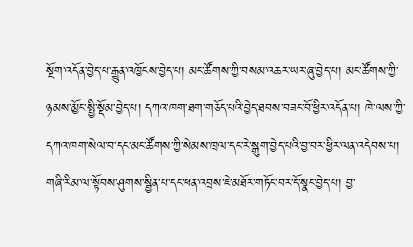སྔོག་འདོན་བྱེད་པ་རྒྱུན་འཁྱོངས་བྱེད་པ། མང་ཚོགས་ཀྱི་བསམ་འཆར་ཡར་ཞུ་བྱེད་པ། མང་ཚོགས་ཀྱི་ཉམས་མྱོང་སྤྱི་སྡོམ་བྱེད་པ། དཀའ་ཁག་ཐག་གཅོད་པའི་བྱེད་ཐབས་བཟང་བོ་ཕྱིར་འདོན་པ། ཁེ་ལས་ཀྱི་དཀའ་ཁག་སེལ་བ་དང་མང་ཚོགས་ཀྱི་སེམས་ཁྲལ་དང་རེ་སྒུག་བྱེད་པའི་བྱ་བར་ཕྱིར་ལན་འདེབས་པ། གཞི་རིམ་ལ་སྟོབས་ཤུགས་སྦྱིན་པ་དང་ཕན་འབྲས་ཇེ་མཐོར་གཏོང་བར་དོ་སྣང་བྱེད་པ། བྱ་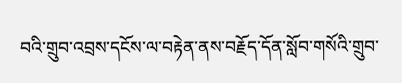བའི་གྲུབ་འབྲས་དངོས་ལ་བརྟེན་ནས་བརྗོད་དོན་སློབ་གསོའི་གྲུབ་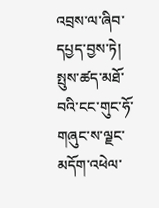འབྲས་ལ་ཞིབ་དཔྱད་བྱས་ཏེ། སྤུས་ཚད་མཐོ་བའི་ངང་གུང་ཧོ་གཞུང་ས་ལྗང་མདོག་འཕེལ་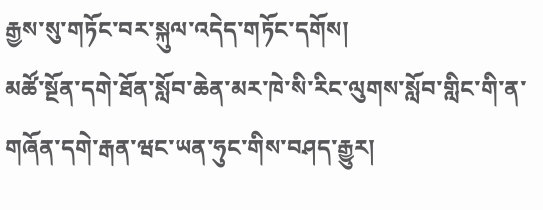རྒྱས་སུ་གཏོང་བར་སྐུལ་འདེད་གཏོང་དགོས།
མཚོ་སྔོན་དགེ་ཐོན་སློབ་ཆེན་མར་ཁེ་སི་རིང་ལུགས་སློབ་གླིང་གི་ན་གཞོན་དགེ་རྒན་ཝང་ཡན་ཧུང་གིས་བཤད་རྒྱུར།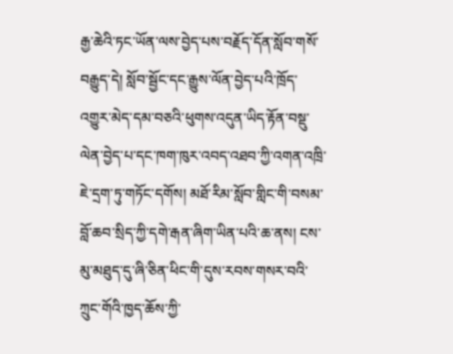རྒྱ་ཆེའི་ཏང་ཡོན་ལས་བྱེད་པས་བརྗོད་དོན་སློབ་གསོ་བརྒྱུད་དེ། སློབ་སྦྱོང་དང་རྒྱུས་ལོན་བྱེད་པའི་ཁྲོད་འགྱུར་མེད་དམ་བཅའི་ཕུགས་འདུན་ཡིད་རྟོན་བསྡུ་ལེན་བྱེད་པ་དང་ཁག་ཁུར་འབད་འཐབ་ཀྱི་འགན་འཁྲི་ཇེ་དྲག་ཏུ་གཏོང་དགོས། མཐོ་རིམ་སློབ་གླིང་གི་བསམ་བློ་ཆབ་སྲིད་ཀྱི་དགེ་རྒན་ཞིག་ཡིན་པའི་ཆ་ནས། ངས་མུ་མཐུད་དུ་ཞི་ཅིན་ཕིང་གི་དུས་རབས་གསར་བའི་ཀྲུང་གོའི་ཁྱད་ཆོས་ཀྱི་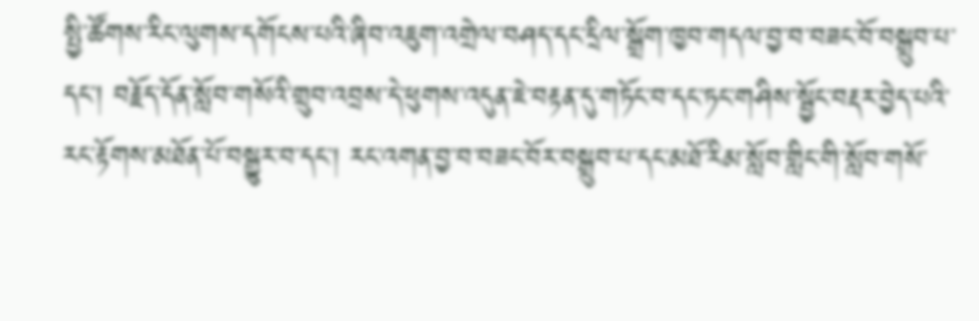སྤྱི་ཚོགས་རིང་ལུགས་དགོངས་པའི་ཞིབ་འཇུག་འགྲེལ་བཤད་དང་དྲིལ་སྒྲོག་ཁྱབ་གདལ་བྱ་བ་བཟང་བོ་བསྒྲུབ་པ་དང་། བརྗོད་དོན་སློབ་གསོའི་གྲུབ་འབྲས་དེ་ཕུགས་འདུན་ཇེ་བརྟན་དུ་གཏོང་བ་དང་ཏང་གཤིས་སྦྱོང་བརྡར་བྱེད་པའི་རང་རྟོགས་མཐོན་པོ་བསྒྱུར་བ་དང་། རང་འགན་བྱ་བ་བཟང་བོར་བསྒྲུབ་པ་དང་མཐོ་རིམ་སློབ་གླིང་གི་སློབ་གསོ་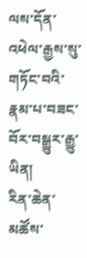ལས་དོན་འཕེལ་རྒྱས་སུ་གཏོང་བའི་རྣམ་པ་བཟང་བོར་བསྒྱུར་རྒྱུ་ཡིན།
རིན་ཆེན་མཚོས་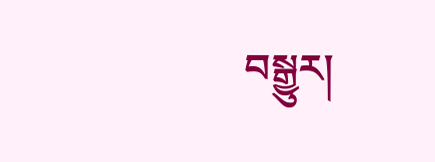བསྒྱུར།